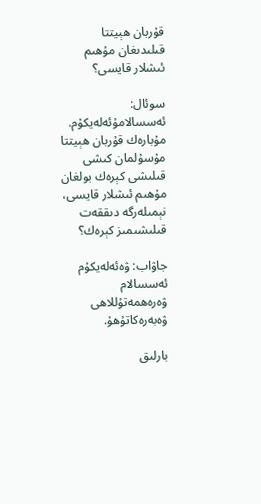قۇربان ھېيتتا قىلىدىغان مۇھىم ئىشلار قايسى؟

سوئال: ئەسسالامۇئەلەيكۇم. مۇبارەك قۇربان ھېيتتا مۇسۇلمان كىشى قىلىشى كېرەك بولغان مۇھىم ئىشلار قايسى، نېمىلەرگە دىققەت قىلىشىمىز كېرەك؟

جاۋاب: ۋەئەلەيكۇم ئەسسالام ۋەرەھمەتۇللاھى ۋەبەرەكاتۇھۇ.

بارلىق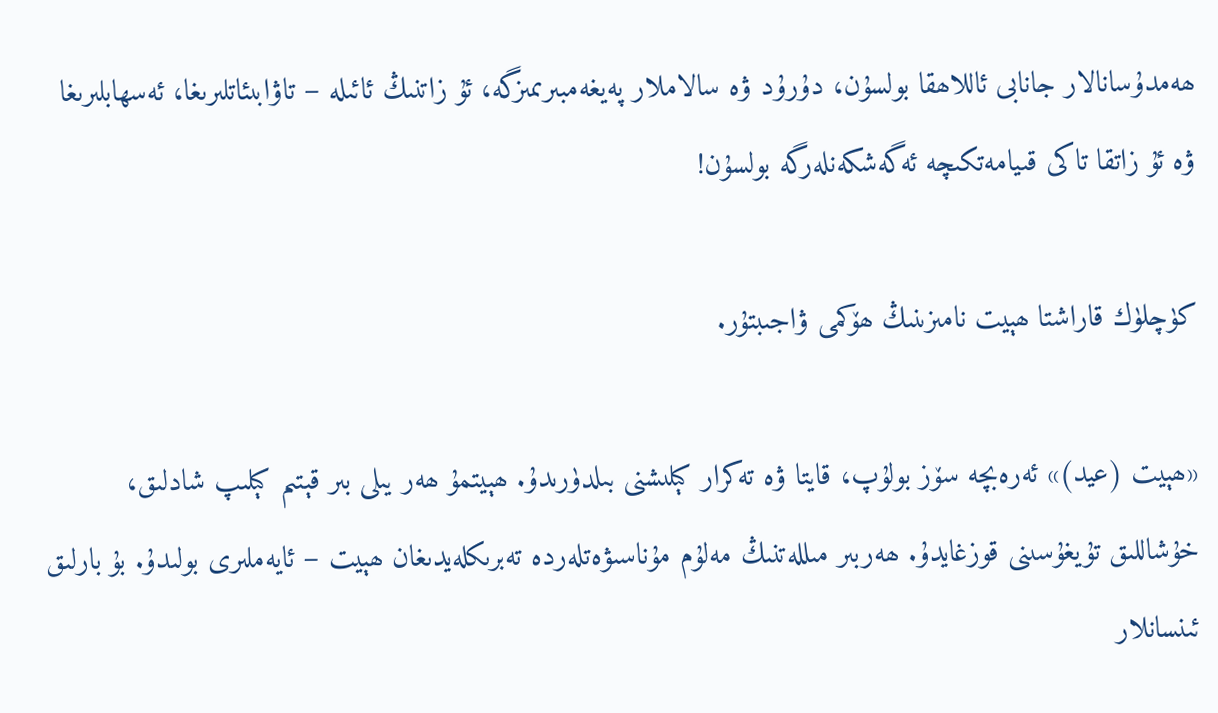ھەمدۇسانالار جانابى ئاللاھقا بولسۇن، دۇرۇد ۋە سالاملار پەيغەمبىرىمىزگە، ئۇ زاتنىڭ ئائىلە – تاۋابىئاتلىرىغا، ئەسھابلىرىغا ۋە ئۇ زاتقا تاكى قىيامەتكىچە ئەگەشكەنلەرگە بولسۇن!

كۈچلۈك قاراشتا ھېيت نامىزىنىڭ ھۆكمى ۋاجىبتۇر.

«ھېيت (عيد)» ئەرەبچە سۆز بولۇپ، قايتا ۋە تەكرار كېلىشنى بىلدۈرىدۇ. ھېيتمۇ ھەر يىلى بىر قېتىم كېلىپ شادلىق، خۇشاللىق تۇيغۇسىنى قوزغايدۇ. ھەربىر مىللەتنىڭ مەلۇم مۇناسىۋەتلەردە تەبرىكلەيدىغان ھېيت – ئايەملىرى بولىدۇ. بۇ بارلىق ئىنسانلار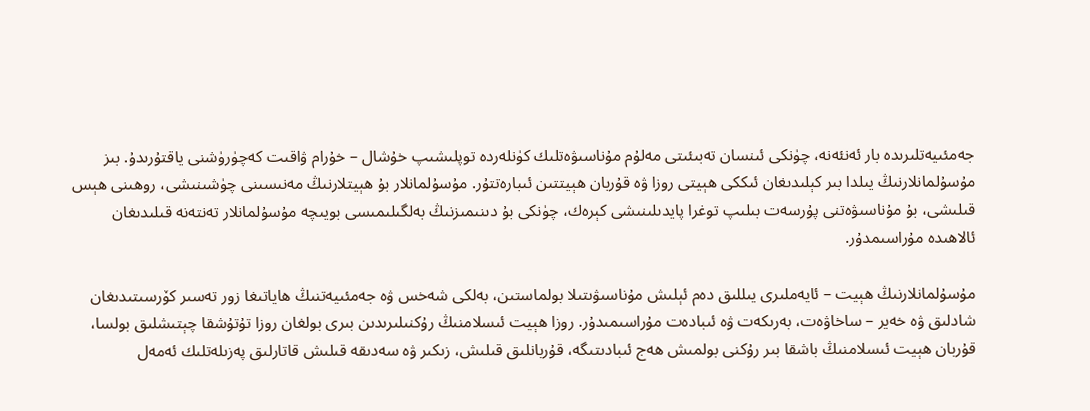جەمئىيەتلىرىدە بار ئەنئەنە، چۈنكى ئىنسان تەبىئىتى مەلۇم مۇناسىۋەتلىك كۈنلەردە توپلىشىپ خۇشال – خۇرام ۋاقىت كەچۈرۈشنى ياقتۇرىدۇ. بىز مۇسۇلمانلارنىڭ يىلدا بىر كېلىدىغان ئىككى ھېيتى روزا ۋە قۇربان ھېيتتىن ئىبارەتتۇر. مۇسۇلمانلار بۇ ھېيتلارنىڭ مەنىسىنى چۈشىنىشى، روھىنى ھېس قىلىشى، بۇ مۇناسىۋەتنى پۇرسەت بىلىپ توغرا پايدىلىنىشى كېرەك، چۈنكى بۇ دىنىمىزنىڭ بەلگىلىمىسى بويىچە مۇسۇلمانلار تەنتەنە قىلىدىغان ئالاھىدە مۇراسىمدۇر.

مۇسۇلمانلارنىڭ ھېيت – ئايەملىرى يىللىق دەم ئېلىش مۇناسىۋىتىلا بولماستىن، بەلكى شەخس ۋە جەمئىيەتنىڭ ھاياتىغا زور تەسىر كۆرسىتىدىغان شادلىق ۋە خەير – ساخاۋەت، بەرىكەت ۋە ئىبادەت مۇراسىمىدۇر. روزا ھېيت ئىسلامنىڭ رۇكنىلىرىدىن بىرى بولغان روزا تۇتۇشقا چېتىشلىق بولسا، قۇربان ھېيت ئىسلامنىڭ باشقا بىر رۇكنى بولمىش ھەج ئىبادىتىگە، قۇربانلىق قىلىش، زىكىر ۋە سەدىقە قىلىش قاتارلىق پەزىلەتلىك ئەمەل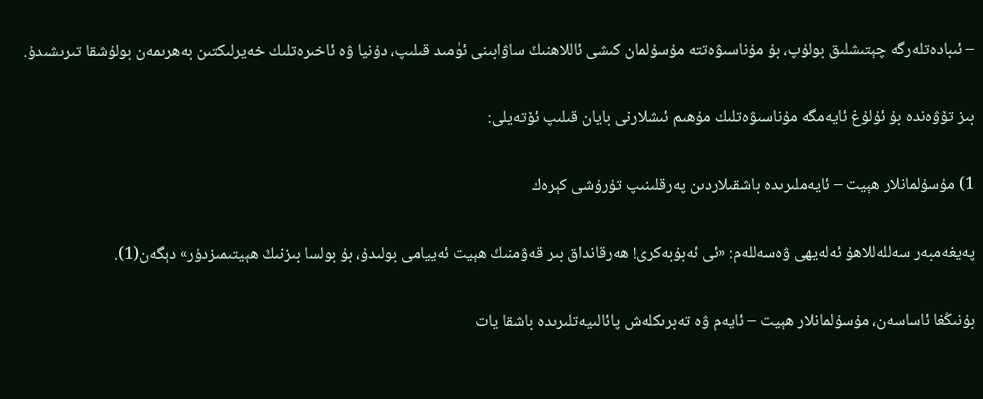– ئىبادەتلەرگە چېتىشلىق بولۇپ، بۇ مۇناسىۋەتتە مۇسۇلمان كىشى ئاللاھنىڭ ساۋابىنى ئۈمىد قىلىپ، دۇنيا ۋە ئاخىرەتلىك خەيرلىكتىن بەھرىمەن بولۇشقا تىرىشىدۇ.

بىز تۆۋەندە بۇ ئۇلۇغ ئايەمگە مۇناسىۋەتلىك مۇھىم ئىشلارنى بايان قىلىپ ئۆتەيلى:

1) مۇسۇلمانلار ھېيت – ئايەملىرىدە باشقىلاردىن پەرقلىنىپ تۇرۇشى كېرەك

پەيغەمبەر سەللەللاھۇ ئەلەيھى ۋەسەللەم: «ئى ئەبۇبەكرى! ھەرقانداق بىر قەۋمنىڭ ھېيت ئەييامى بولىدۇ، بۇ بولسا بىزنىڭ ھېيتىمىزدۇر» دېگەن(1).

بۇنىڭغا ئاساسەن، مۇسۇلمانلار ھېيت – ئايەم ۋە تەبرىكلەش پائالىيەتلىرىدە باشقا يات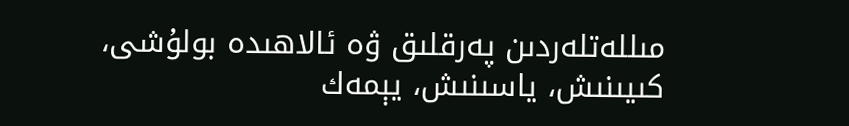مىللەتلەردىن پەرقلىق ۋە ئالاھىدە بولۇشى، كىيىنىش، ياسىنىش، يېمەك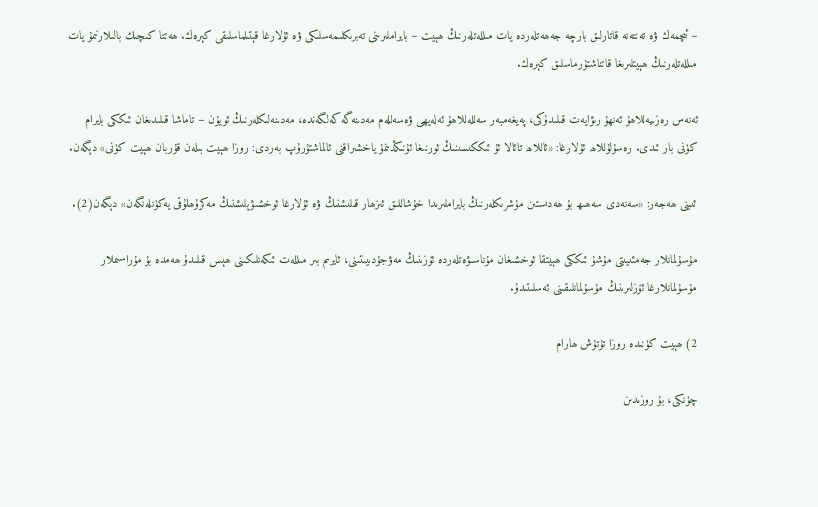– ئىچمەك ۋە تەنتەنە قاتارلىق بارچە جەھەتلەردە يات مىللەتلەرنىڭ ھېيت – بايراملىرىنى تەبرىكلىمەسلىكى ۋە ئۇلارغا قېتىلماسلىقى كېرەك. ھەتتا كىچىك بالىلارنىمۇ يات مىللەتلەرنىڭ ھېيتلىرىغا قاتناشتۇرماسلىق كېرەك.

ئەنەس رەزىيەللاھۇ ئەنھۇ رىۋايەت قىلىدۇكى، پەيغەمبەر سەللەللاھۇ ئەلەيھى ۋەسەللەم مەدىنەگە كەلگەندە، مەدىنەلىكلەرنىڭ ئويۇن – تاماشا قىلىدىغان ئىككى بايرام كۈنى بار ئىدى. رەسۇلۇللاھ ئۇلارغا: «ئاللاھ تائالا ئۇ ئىككىسىنىڭ ئورنىغا ئۇنىڭدىنمۇ ياخشىراقنى ئالماشتۇرۇپ بەردى: روزا ھېيت بىلەن قۇربان ھېيت كۈنى» دېگەن.

ئىبنى ھەجەر: «سەنەدى سەھىھ بۇ ھەدىستىن مۇشرىكلەرنىڭ بايراملىرىدا خۇشاللىق ئىزھار قىلىشنىڭ ۋە ئۇلارغا ئوخشىۋېلىشنىڭ مەكرۇھلۇقى يەكۈنلەنگەن» دېگەن(2).

مۇسۇلمانلار جەمئىيىتى مۇشۇ ئىككى ھېيتقا ئوخشىغان مۇناسىۋەتلەردە ئۆزىنىڭ مەۋجۇدىيىتىنى، ئايرىم بىر مىللەت ئىكەنلىكىنى ھېس قىلىدۇ ھەمدە بۇ مۇراسىملار مۇسۇلمانلارغا ئۆزلىرىنىڭ مۇسۇلمانلىقىنى ئەسلىتىدۇ.

2) ھېيت كۈنىدە روزا تۇتۇش ھارام

چۈنكى، بۇ روزىدىن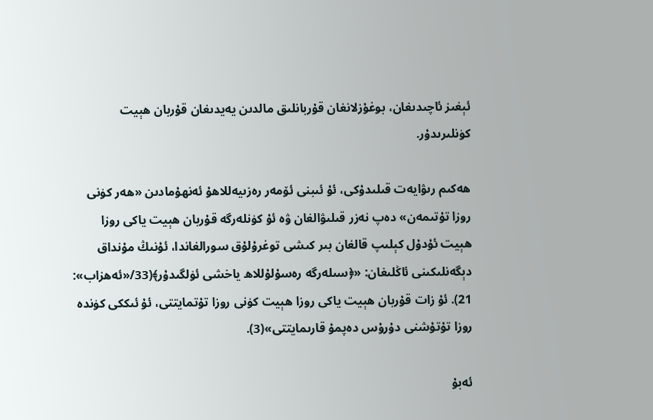ئېغىز ئاچىدىغان، بوغۇزلانغان قۇربانلىق مالدىن يەيدىغان قۇربان ھېيت كۈنلىرىدۇر.

ھەكىم رىۋايەت قىلىدۇكى، ئۇ ئىبنى ئۆمەر رەزىيەللاھۇ ئەنھۇمادىن «ھەر كۈنى روزا تۇتىمەن» دەپ نەزر قىلىۋالغان ۋە ئۇ كۈنلەرگە قۇربان ھېيت ياكى روزا ھېيت ئۇدۇل كېلىپ قالغان بىر كىشى توغرۇلۇق سورالغاندا، ئۇنىڭ مۇنداق دېگەنلىكىنى ئاڭلىغان: «﴿سىلەرگە رەسۇلۇللاھ ياخشى ئۈلگىدۇر﴾(33/«ئەھزاب»: 21). ئۇ زات قۇربان ھېيت ياكى روزا ھېيت كۈنى روزا تۇتمايتتى، ئۇ ئىككى كۈندە روزا تۇتۇشنى دۇرۇس دەپمۇ قارىمايتتى»(3).

ئەبۇ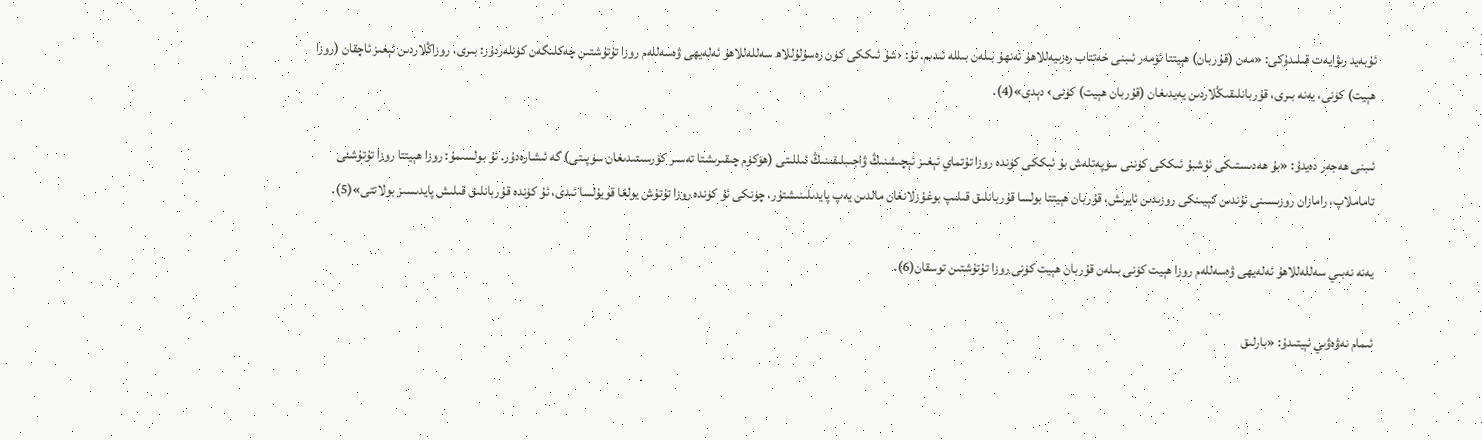ئۇبەيد رىۋايەت قىلىدۇكى: «مەن (قۇربان) ھېيتتا ئۆمەر ئىبنى خەتتاب رەزىيەللاھۇ ئەنھۇ بىلەن بىللە ئىدىم. ئۇ: ‹شۇ ئىككى كۈن رەسۇلۇللاھ سەللەللاھۇ ئەلەيھى ۋەسەللەم روزا تۇتۇشتىن چەكلىگەن كۈنلەردۇر: بىرى، روزاڭلاردىن ئېغىز ئاچقان (روزا ھېيت) كۈنى، يەنە بىرى، قۇربانلىقىڭلاردىن يەيدىغان (قۇربان ھېيت) كۈنى› دېدى»(4).

ئىبنى ھەجەر دەيدۇ: «بۇ ھەدىستىكى ئۇشبۇ ئىككى كۈننى سۈپەتلەش بۇ ئىككى كۈندە روزا تۇتماي ئېغىز ئېچىشنىڭ ۋاجىبلىقىنىڭ ئىللىتى (ھۆكۈم چىقىرىشتا تەسىر كۆرسىتىدىغان سۈپىتى) گە ئىشارەدۇر. ئۇ بولسىمۇ: روزا ھېيتتا روزا تۇتۇشنى تاماملاپ، رامازان روزىسىنى ئۇندىن كېيىنكى روزىدىن ئايرىش، قۇربان ھېيتتا بولسا قۇربانلىق قىلىپ بوغۇزلانغان مالدىن يەپ پايدىلىنىشتۇر، چۈنكى ئۇ كۈندە روزا تۇتۇش يولغا قويۇلسا ئىدى، ئۇ كۈندە قۇربانلىق قىلىش پايدىسىز بولاتتى»(5).

يەنە نەبىي سەللەللاھۇ ئەلەيھى ۋەسەللەم روزا ھېيت كۈنى بىلەن قۇربان ھېيت كۈنى روزا تۇتۇشتىن توسقان(6).

ئىمام نەۋەۋىي ئېيتىدۇ: «بارلىق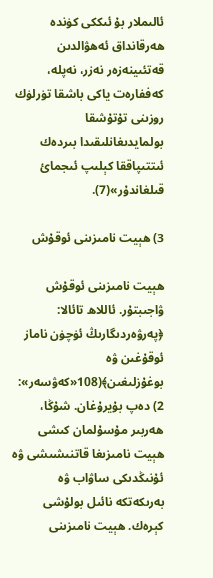ئالىملار بۇ ئىككى كۈندە ھەرقانداق ئەھۋالدىن قەتئىينەزەر نەزر، نەپلە، كەففارەت ياكى باشقا تۈرلۈك روزىنى تۇتۇشقا بولمايدىغانلىقىدا بىردەك ئىتتىپاققا كېلىپ ئىجمائ قىلغاندۇر»(7).

3) ھېيت نامىزىنى ئوقۇش

ھېيت نامىزىنى ئوقۇش ۋاجىبتۇر. ئاللاھ تائالا: ﴿پەرۋەردىگارىڭ ئۈچۈن ناماز ئوقۇغىن ۋە بوغۇزلىغىن﴾(108«كەۋسەر»: 2) دەپ بۇيرۇغان. شۇڭا، ھەربىر مۇسۇلمان كىشى ھېيت نامىزىغا قاتنىشىشى ۋە ئۇنىڭدىكى ساۋاب ۋە بەرىكەتكە نائىل بولۇشى كېرەك. ھېيت نامىزىنى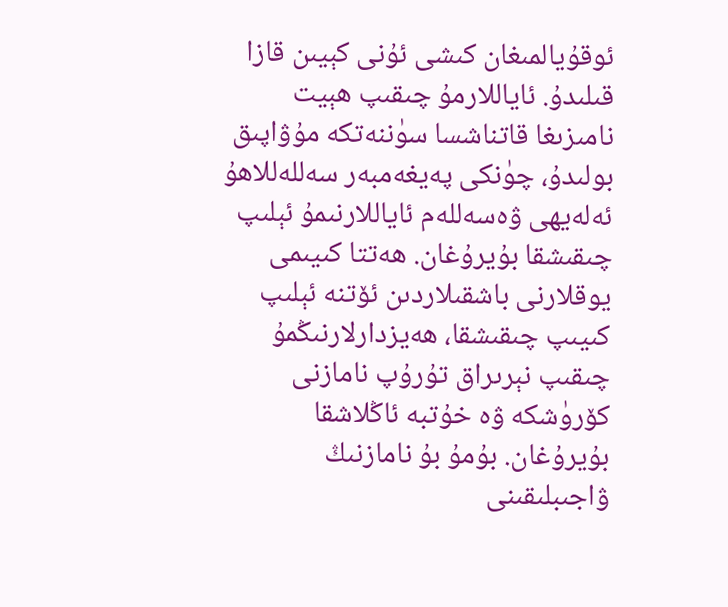ئوقۇيالمىغان كىشى ئۇنى كېيىن قازا قىلىدۇ. ئاياللارمۇ چىقىپ ھېيت نامىزىغا قاتناشسا سۈننەتكە مۇۋاپىق بولىدۇ، چۈنكى پەيغەمبەر سەللەللاھۇ ئەلەيھى ۋەسەللەم ئاياللارنىمۇ ئېلىپ چىقىشقا بۇيرۇغان. ھەتتا كىيىمى يوقلارنى باشقىلاردىن ئۆتنە ئېلىپ كىيىپ چىقىشقا، ھەيزدارلارنىڭمۇ چىقىپ نېرىراق تۇرۇپ نامازنى كۆرۈشكە ۋە خۇتبە ئاڭلاشقا بۇيرۇغان. بۇمۇ بۇ نامازنىڭ ۋاجىبلىقىنى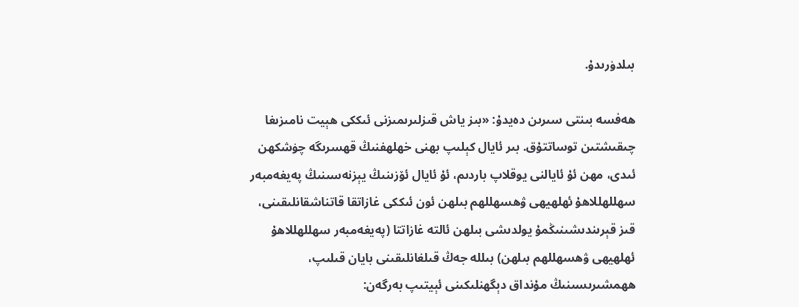بىلدۈرىدۇ.

ھەفسە بىنتى سىرىن دەيدۇ: «بىز ياش قىزلىرىمىزنى ئىككى ھېيت نامىزىغا چىقىشتىن توساتتۇق. بىر ئايال كېلىپ بهنى خهلهفنىڭ قهسرىگه چۈشكهن ئىدى، مهن ئۇ ئايالنى يوقلاپ باردىم، ئۇ ئايال ئۆزىنىڭ يېزنەسىنىڭ پەيغەمبەر سهللهللاھۇ ئهلهيھى ۋهسهللهم بىلهن ئون ئىككى غازاتقا قاتناشقانلىقىنى، قىز قېرىندىشىنىڭمۇ يولدىشى بىلهن ئالته غازاتتا (پەيغەمبەر سهللهللاھۇ ئهلهيھى ۋهسهللهم بىلهن) بىلله جەڭ قىلغانلىقىنى بايان قىلىپ، ھهمشىرىسىنىڭ مۇنداق دېگهنلىكىنى ئېيتىپ بەرگەن: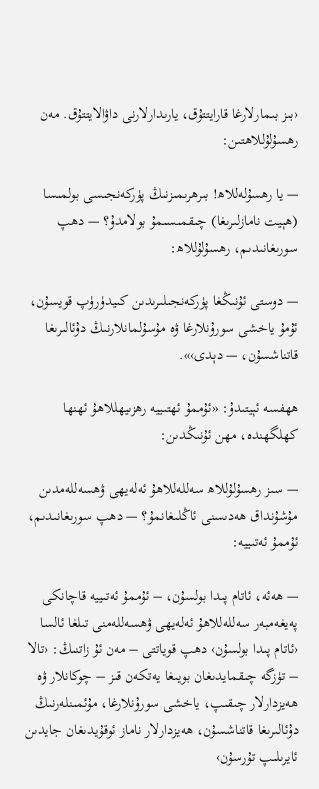‹بىز بىمارلارغا قارايتتۇق، يارىدارلارنى داۋالايتتۇق. مەن رهسۇلۇللاھتىن:

— يا رهسۇلەللاھ! بىرهرىمىزنىڭ پۈركەنجىسى بولمىسا (ھېيت نامازلىرىغا) چىقمىسىمۇ بولامدۇ؟ — دهپ سورىغانىدىم، رهسۇلۇللاھ:

— دوستى ئۇنىڭغا پۈركەنجىلىرىدىن كىيدۈرۈپ قويسۇن، ئۇمۇ ياخشى سورۇنلارغا ۋه مۇسۇلمانلارنىڭ دۇئالىرىغا قاتناشسۇن، — دېدى›».

ھهفسه ئېيتىدۇ: «ئۇممۇ ئهتىييه رهزىيهللاھۇ ئهنھا كهلگهنده، مهن ئۇنىڭدىن:

— سىز رهسۇلۇللاھ سەللەللاھۇ ئەلەيھى ۋهسەللەمدىن مۇشۇنداق ھەدىسنى ئاڭلىغانمۇ؟ — دهپ سورىغانىدىم، ئۇممۇ ئەتىييە:

— ھەئە، ئاتام پىدا بولسۇن، – ئۇممۇ ئەتىييە قاچانكى پەيغەمبەر سەللەللاھۇ ئەلەيھى ۋهسەللەمنى تىلغا ئالسا ‹ئاتام پىدا بولسۇن› دهپ قوياتتى – مەن ئۇ زاتنىڭ: ‹تالا – تۈزگە چىقمايدىغان بويىغا يەتكەن قىز – چوكانلار ۋه ھەيزدارلار چىقىپ، ياخشى سورۇنلارغا، مۇئمىنلەرنىڭ دۇئالىرىغا قاتناشسۇن، ھەيزدارلار ناماز ئوقۇيدىغان جايدىن ئايرىلىپ تۇرسۇن›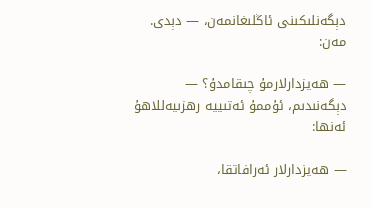دېگەنلىكىنى ئاڭلىغانمەن، — دېدى. مەن:

— ھەيزدارلارمۇ چىقامدۇ؟ — دېگەنىدىم، ئۇممۇ ئەتىييە رهزىيەللاھۇ ئەنھا:

— ھەيزدارلار ئەرافاتقا،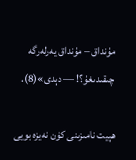مۇنداق – مۇنداق يەرلەرگە چىقىدىغۇ؟! — دېدى»(8).

ھېيت نامىزىنى كۈن نەيزە بويى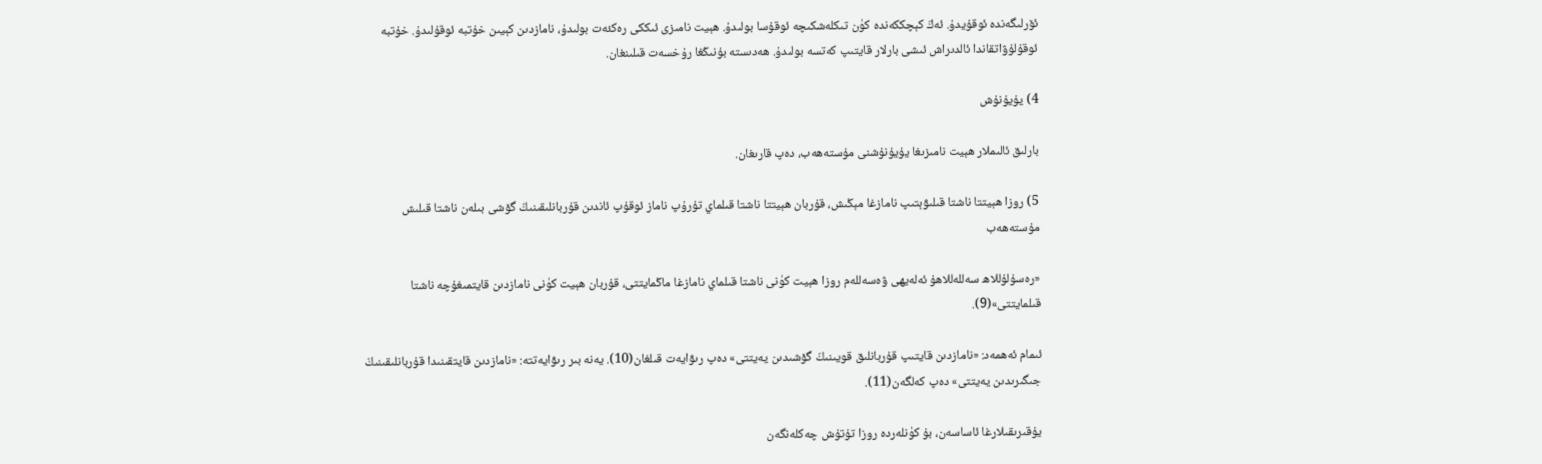ئۆرلىگەندە ئوقۇيدۇ. ئەڭ كېچككەندە كۈن تىكلەشكىچە ئوقۇسا بولىدۇ. ھېيت نامىزى ئىككى رەكئەت بولىدۇ، نامازدىن كېيىن خۇتبە ئوقۇلىدۇ. خۇتبە ئوقۇلۇۋاتقاندا ئالدىراش ئىشى بارلار قايتىپ كەتسە بولىدۇ. ھەدىستە بۇنىڭغا رۇخسەت قىلىنغان.

4) يۇيۇنۇش

بارلىق ئالىملار ھېيت نامىزىغا يۇيۇنۇشنى مۇستەھەب، دەپ قارىغان.

5) روزا ھېيتتا ناشتا قىلىۋېتىپ نامازغا مېڭىش، قۇربان ھېيتتا ناشتا قىلماي تۇرۇپ ناماز ئوقۇپ ئاندىن قۇربانلىقىنىڭ گۆشى بىلەن ناشتا قىلىش مۇستەھەب

«رەسۇلۇللاھ سەللەللاھۇ ئەلەيھى ۋەسەللەم روزا ھېيت كۈنى ناشتا قىلماي نامازغا ماڭمايتتى، قۇربان ھېيت كۈنى نامازدىن قايتمىغۇچە ناشتا قىلمايتتى»(9).

ئىمام ئەھمەد: «نامازدىن قايتىپ قۇربانلىق قويىنىڭ گۆشىدىن يەيتتى» دەپ رىۋايەت قىلغان(10). يەنە بىر رىۋايەتتە: «نامازدىن قايتقىنىدا قۇربانلىقىنىڭ جىگىرىدىن يەيتتى» دەپ كەلگەن(11).

يۇقىرىقىلارغا ئاساسەن، بۇ كۈنلەردە روزا تۇتۇش چەكلەنگەن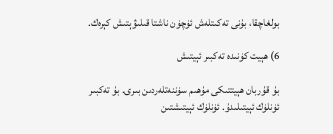بولغاچقا، بۇنى تەكىتلەش ئۈچۈن ناشتا قىلىۋېتىش كېرەك.

6) ھېيت كۈنىدە تەكبىر ئېيتىش

بۇ قۇربان ھېيتتىكى مۇھىم سۈننەتلەردىن بىرى. بۇ تەكبىر ئۈنلۈك ئېيتىلىدۇ. ئۈنلۈك ئېيتىشتىن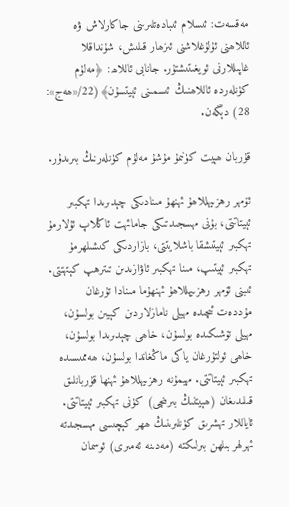مەقسەت: ئىسلام ئىبادەتلىرىنى جاكارلاش ۋە ئاللاھنى ئۇلۇغلاشنى ئىزھار قىلىش، شۇنداقلا غاپىللارنى ئويغىتىشتۇر. جانابى ئاللاھ: ﴿مەلۇم كۈنلەردە ئاللاھنىڭ ئىسمىنى ئېيتسۇن﴾(22/«ھەج»: 28) دېگەن.

قۇربان ھېيت كۈنىمۇ مۇشۇ مەلۇم كۈنلەرنىڭ بىرىدۇر.

ئۆمهر رهزىيهللاھۇ ئهنھۇ مىنادىكى چېدىرىدا تهكبىر ئېيتاتتى، بۇنى مهسجىدتىكى جامائهت ئاڭلاپ ئۇلارمۇ تهكبىر ئېيتىشقا باشلايتتى، بازاردىكى كىشىلهرمۇ تهكبىر ئېيتىپ، مىنا تهكبىر ئاۋازىدىن تىترهپ كېتهتتى. ئىبنى ئۆمهر رهزىيهللاھۇ ئهنھۇما مىنادا تۇرغان مۇددەت ئىچىدە مهيلى نامازلاردىن كېيىن بولسۇن، مهيلى تۆشىكىدە بولسۇن، خاھى چېدىرىدا بولسۇن، خاھى ئولتۇرغان ياكى ماڭغاندا بولسۇن، ھەممىسىدە تهكبىر ئېيتاتتى. مهيمۇنه رهزىيهللاھۇ ئهنھا قۇربانلىق قىلىدىغان (ھېيتنىڭ بىرىنچى) كۈنى تهكبىر ئېيتاتتى. ئاياللار تهشرىق كۈنلىرىنىڭ ھهر كېچىسى مهسجىدته ئهرلهر بىلهن بىرلىكته (مەدىنە ئەمىرى) ئوسمان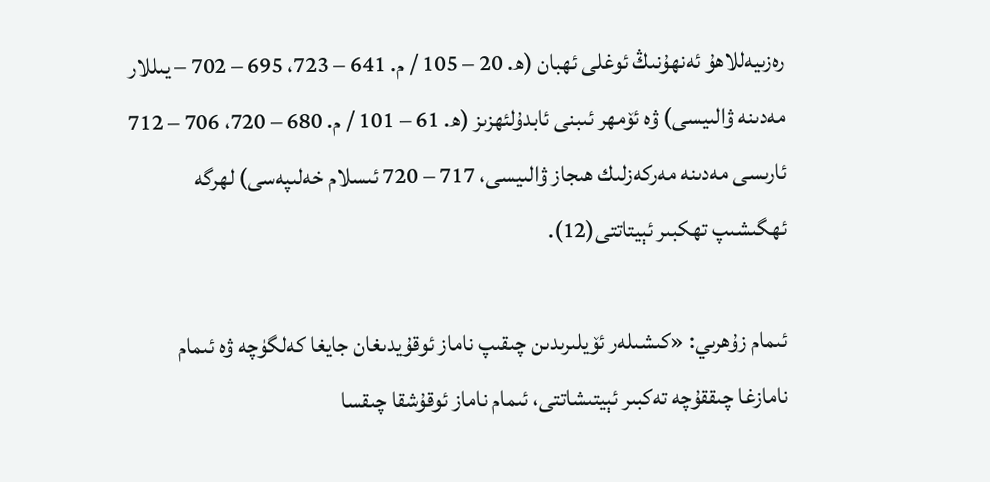رەزىيەللاھۇ ئەنھۇنىڭ ئوغلى ئهبان (ھ. 20 – 105 / م. 641 – 723، 695 – 702 – يىللار مەدىنە ۋالىيسى) ۋه ئۆمهر ئىبنى ئابدۇلئهزىز (ھ. 61 – 101 / م. 680 – 720، 706 – 712 ئارىسى مەدىنە مەركەزلىك ھىجاز ۋالىيسى، 717 – 720 ئىسلام خەلىپەسى) لهرگه ئهگىشىپ تهكبىر ئېيتاتتى(12).

ئىمام زۇھرىي: «كىشىلەر ئۆيلىرىدىن چىقىپ ناماز ئوقۇيدىغان جايغا كەلگۈچە ۋە ئىمام نامازغا چىققۇچە تەكبىر ئېيتىشاتتى، ئىمام ناماز ئوقۇشقا چىقسا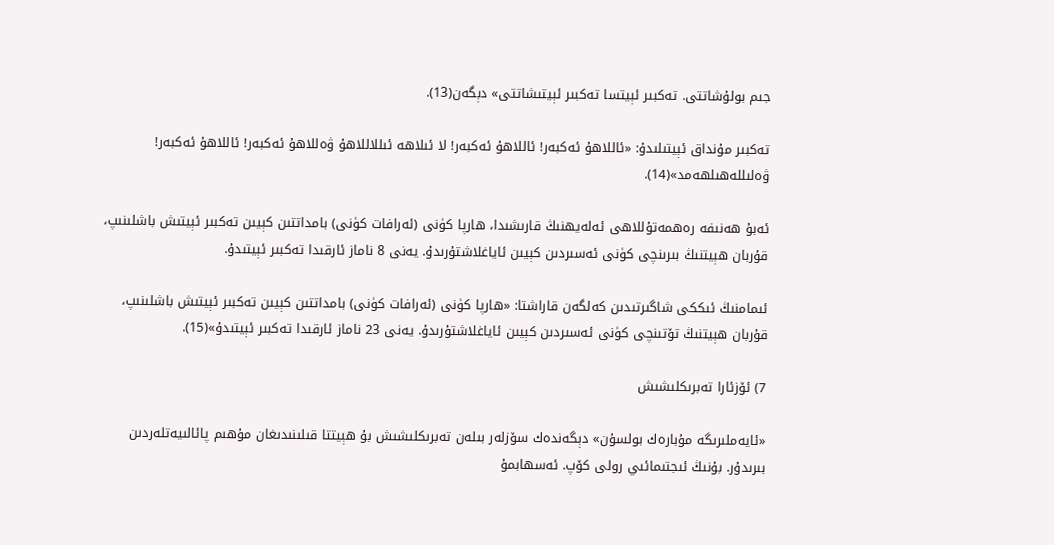جىم بولۇشاتتى. تەكبىر ئېيتسا تەكبىر ئېيتىشاتتى» دېگەن(13).

تەكبىر مۇنداق ئېيتىلىدۇ: «ئاللاھۇ ئەكبەر! ئاللاھۇ ئەكبەر! لا ئىلاھە ئىللاللاھۇ ۋەللاھۇ ئەكبەر! ئاللاھۇ ئەكبەر! ۋەلىللەھىلھەمد»(14).

ئەبۇ ھەنىفە رەھمەتۇللاھى ئەلەيھنىڭ قارىشىدا، ھارپا كۈنى (ئەرافات كۈنى) بامداتتىن كېيىن تەكبىر ئېيتىش باشلىنىپ، قۇربان ھېيتنىڭ بىرىنچى كۈنى ئەسىردىن كېيىن ئاياغلاشتۇرىدۇ. يەنى 8 ناماز ئارقىدا تەكبىر ئېيتىدۇ.

ئىمامنىڭ ئىككى شاگىرتىدىن كەلگەن قاراشتا: «ھارپا كۈنى (ئەرافات كۈنى) بامداتتىن كېيىن تەكبىر ئېيتىش باشلىنىپ، قۇربان ھېيتنىڭ تۆتىنچى كۈنى ئەسىردىن كېيىن ئاياغلاشتۇرىدۇ. يەنى 23 ناماز ئارقىدا تەكبىر ئېيتىدۇ»(15).

7) ئۆزئارا تەبرىكلىشىش

«ئايەملىرىگە مۇبارەك بولسۇن» دېگەندەك سۆزلەر بىلەن تەبرىكلىشىش بۇ ھېيتتا قىلىنىدىغان مۇھىم پائالىيەتلەردىن بىرىدۇر. بۇنىڭ ئىجتىمائىي رولى كۆپ. ئەسھابمۇ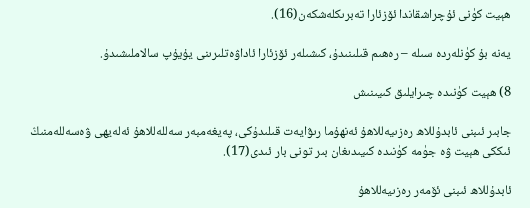ھېيت كۈنى ئۇچراشقاندا ئۆزئارا تەبرىكلەشكەن(16).

يەنە بۇ كۈنلەردە سىلە – رەھىم قىلىنىدۇ، كىشىلەر ئۆزئارا ئاداۋەتلىرىنى يۇيۇپ سالاملىشىدۇ.

8) ھېيت كۈنىدە چىرايلىق كىيىنىش

جابىر ئىبنى ئابدۇللاھ رەزىيەللاھۇ ئەنھۇما رىۋايەت قىلىدۇكى، پەيغەمبەر سەللەللاھۇ ئەلەيھى ۋەسەللەمنىڭ ئىككى ھېيت ۋە جۈمە كۈنىدە كىيىدىغان بىر تونى بار ئىدى(17).

ئابدۇللاھ ئىبنى ئۆمەر رەزىيەللاھۇ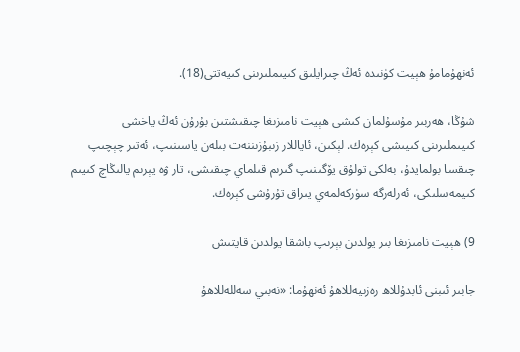ئەنھۇمامۇ ھېيت كۈنىدە ئەڭ چىرايلىق كىيىملىرىنى كىيەتتى(18).

شۇڭا، ھەربىر مۇسۇلمان كىشى ھېيت نامىزىغا چىقىشتىن بۇرۇن ئەڭ ياخشى كىيىملىرىنى كىيىشى كېرەك. لېكىن، ئاياللار زىبۇزىننەت بىلەن ياسىنىپ، ئەتىر چېچىپ چىقسا بولمايدۇ، بەلكى تولۇق يۆگىنىپ گىرىم قىلماي چىقىشى، تار ۋە يېرىم يالىڭاچ كىيىم كىيمەسلىكى، ئەرلەرگە سۈركەلمەي يىراق تۇرۇشى كېرەك.

9) ھېيت نامىزىغا بىر يولدىن بېرىپ باشقا يولدىن قايتىش

جابىر ئىبنى ئابدۇللاھ رەزىيەللاھۇ ئەنھۇما: «نەبىي سەللەللاھۇ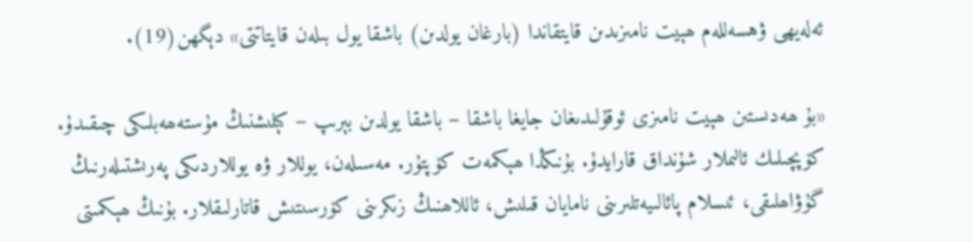ئەلەيھى ۋهسەللەم ھېيت نامىزىدىن قايتقاندا (بارغان يولدىن) باشقا يول بىلەن قايتاتتى» دېگهن(19).

«بۇ ھەدىستىن ھېيت نامىزى ئوقۇلىدىغان جايغا باشقا – باشقا يولدىن بېرىپ – كېلىشنىڭ مۇستەھەبلىكى چىقىدۇ. كۆپچىلىك ئالىملار شۇنداق قارايدۇ. بۇنىڭدا ھېكمەت كۆپتۇر. مەسىلەن، يوللار ۋە يوللاردىكى پەرىشتىلەرنىڭ گۇۋاھلىقى، ئىسلام پائالىيەتلىرىنى نامايان قىلىش، ئاللاھنىڭ زىكرىنى كۆرسىتىش قاتارلىقلار. بۇنىڭ ھېكمىتى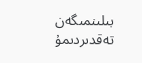بىلىنمىگەن تەقدىردىمۇ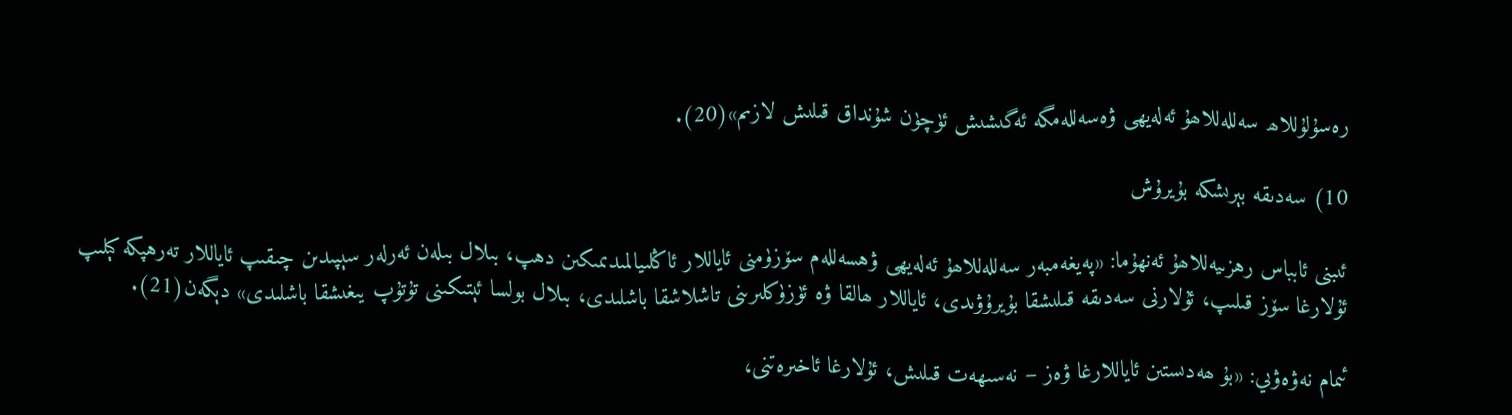رەسۇلۇللاھ سەللەللاھۇ ئەلەيھى ۋەسەللەمگە ئەگىشىش ئۈچۈن شۇنداق قىلىش لازىم»(20).

10) سەدىقە بېرىشكە بۇيرۇش

ئىبنى ئابباس رهزىيەللاھۇ ئەنھۇما: «پەيغەمبەر سەللەللاھۇ ئەلەيھى ۋهسەللەم سۆزۈمنى ئاياللار ئاڭلىيالمىدىمىكىن دهپ، بىلال بىلەن ئەرلەر سېپىدىن چىقىپ ئاياللار تەرهپكە كېلىپ ئۇلارغا سۆز قىلىپ، ئۇلارنى سەدىقە قىلىشقا بۇيرۇۋىدى، ئاياللار ھالقا ۋه ئۈزۈكلىرىنى تاشلاشقا باشلىدى، بىلال بولسا ئېتىكىنى تۇتۇپ يىغىشقا باشلىدى» دېگەن(21).

ئىمام نەۋەۋىي: «بۇ ھەدىستىن ئاياللارغا ۋەز – نەسىھەت قىلىش، ئۇلارغا ئاخىرەتنى،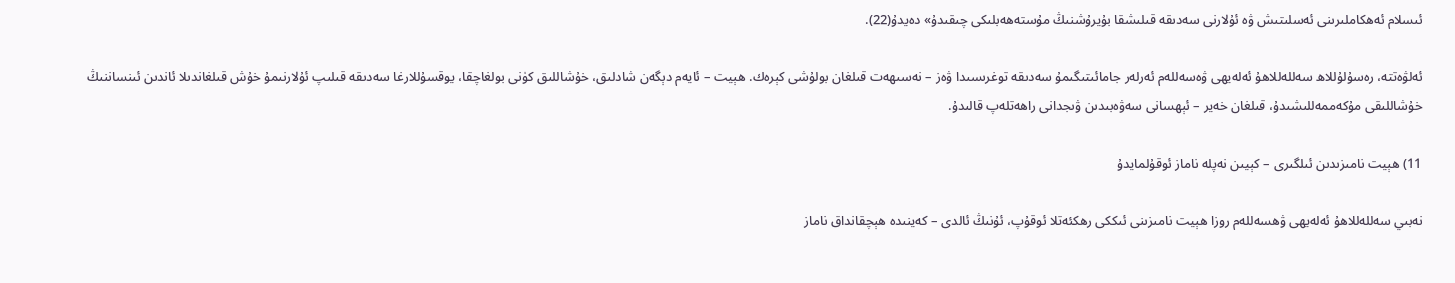ئىسلام ئەھكاملىرىنى ئەسلىتىش ۋە ئۇلارنى سەدىقە قىلىشقا بۇيرۇشنىڭ مۇستەھەبلىكى چىقىدۇ» دەيدۇ(22).

ئەلۋەتتە، رەسۇلۇللاھ سەللەللاھۇ ئەلەيھى ۋەسەللەم ئەرلەر جامائىتىگىمۇ سەدىقە توغرىسىدا ۋەز – نەسىھەت قىلغان بولۇشى كېرەك. ھېيت – ئايەم دېگەن شادلىق، خۇشاللىق كۈنى بولغاچقا، يوقسۇللارغا سەدىقە قىلىپ ئۇلارنىمۇ خۇش قىلغاندىلا ئاندىن ئىنساننىڭ خۇشاللىقى مۇكەممەللىشىدۇ، قىلغان خەير – ئېھسانى سەۋەبىدىن ۋىجدانى راھەتلەپ قالىدۇ.

11) ھېيت نامىزىدىن ئىلگىرى – كېيىن نەپلە ناماز ئوقۇلمايدۇ

نەبىي سەللەللاھۇ ئەلەيھى ۋهسەللەم روزا ھېيت نامىزىنى ئىككى رهكئەتلا ئوقۇپ، ئۇنىڭ ئالدى – كەينىده ھېچقانداق ناماز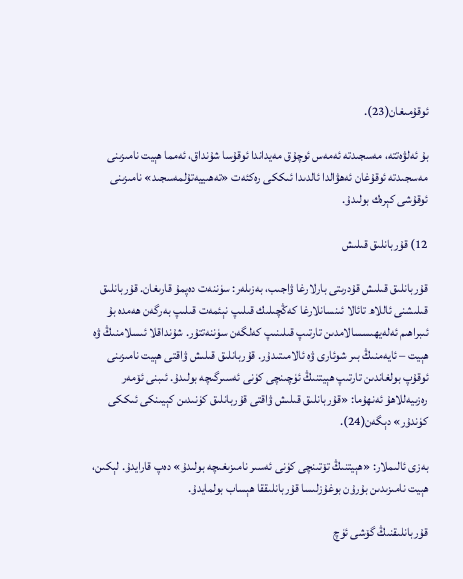ئوقۇمىغان(23).

بۇ ئەلۋەتتە، مەسجىدتە ئەمەس ئوچۇق مەيداندا ئوقۇسا شۇنداق، ئەمما ھېيت نامىزىنى مەسجىدتە ئوقۇغان ئەھۋالدا ئالدىدا ئىككى رەكئەت «تەھىييەتۇلمەسجىد» نامىزىنى ئوقۇشى كېرەك بولىدۇ.

12) قۇربانلىق قىلىش

قۇربانلىق قىلىش قۇدرىتى بارلارغا ۋاجىب، بەزىلەر: سۈننەت دەپمۇ قارىغان. قۇربانلىق قىلىشنى ئاللاھ تائالا ئىنسانلارغا كەڭچىلىك قىلىپ نېئمەت قىلىپ بەرگەن ھەمدە بۇ ئىبراھىم ئەلەيھىسسالامدىن تارتىپ قىلىنىپ كەلگەن سۈننەتتۇر. شۇنداقلا ئىسلامنىڭ ۋە ھېيت – ئايەمنىڭ بىر شوئارى ۋە ئالامىتىدۇر. قۇربانلىق قىلىش ۋاقتى ھېيت نامىزىنى ئوقۇپ بولغاندىن تارتىپ ھېيتنىڭ ئۈچىنچى كۈنى ئەسىرگىچە بولىدۇ. ئىبنى ئۆمەر رەزىيەللاھۇ ئەنھۇما: «قۇربانلىق قىلىش ۋاقتى قۇربانلىق كۈنىدىن كېيىنكى ئىككى كۈندۇر» دېگەن(24).

بەزى ئالىملار: «ھېيتنىڭ تۆتىنچى كۈنى ئەسىر نامىزىغىچە بولىدۇ» دەپ قارايدۇ. لېكىن، ھېيت نامىزىدىن بۇرۇن بوغۇزلىسا قۇربانلىققا ھېساب بولمايدۇ.

قۇربانلىقنىڭ گۆشى ئۈچ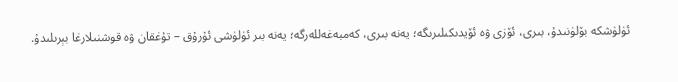ئۈلۈشكە بۆلۈنىدۇ، بىرى، ئۆزى ۋە ئۆيدىكىلىرىگە؛ يەنە بىرى، كەمبەغەللەرگە؛ يەنە بىر ئۈلۈشى ئۇرۇق – تۇغقان ۋە قوشنىلارغا بېرىلىدۇ.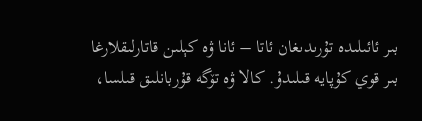بىر ئائىلىدە تۇرىدىغان ئاتا – ئانا ۋە كېلىن قاتارلىقلارغا بىر قوي كۇپايە قىلىدۇ. كالا ۋە تۆگە قۇربانلىق قىلسا،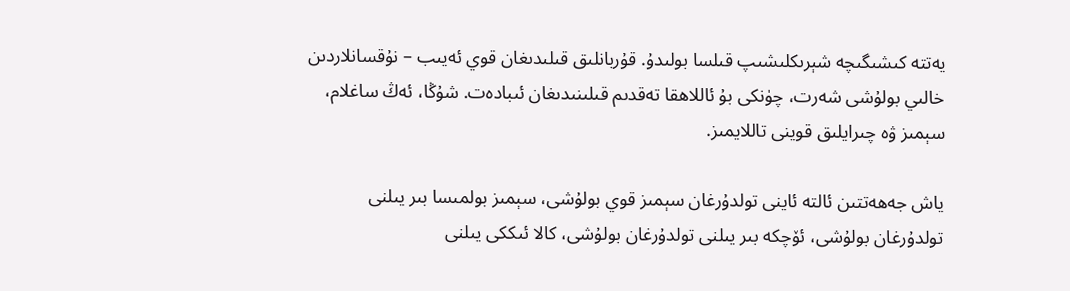يەتتە كىشىگىچە شېرىكلىشىپ قىلسا بولىدۇ. قۇربانلىق قىلىدىغان قوي ئەيىب – نۇقسانلاردىن خالىي بولۇشى شەرت، چۈنكى بۇ ئاللاھقا تەقدىم قىلىنىدىغان ئىبادەت. شۇڭا، ئەڭ ساغلام، سېمىز ۋە چىرايلىق قوينى تاللايمىز.

ياش جەھەتتىن ئالتە ئاينى تولدۇرغان سېمىز قوي بولۇشى، سېمىز بولمىسا بىر يىلنى تولدۇرغان بولۇشى، ئۆچكە بىر يىلنى تولدۇرغان بولۇشى، كالا ئىككى يىلنى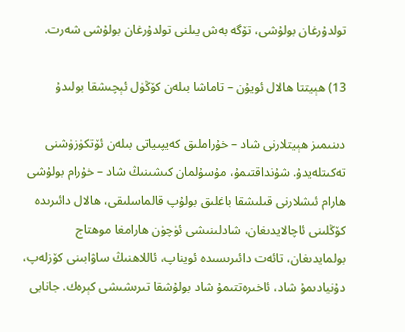تولدۇرغان بولۇشى، تۆگە بەش يىلنى تولدۇرغان بولۇشى شەرت.

13) ھېيتتا ھالال ئويۇن – تاماشا بىلەن كۆڭۈل ئېچىشقا بولىدۇ

دىنىمىز ھېيتلارنى شاد – خۇراملىق كەيپىياتى بىلەن ئۆتكۈزۈشنى تەكىتلەيدۇ. شۇنداقتىمۇ، مۇسۇلمان كىشىنىڭ شاد – خۇرام بولۇشى ھارام ئىشلارنى قىلىشقا باغلىق بولۇپ قالماسلىقى، ھالال دائىرىدە كۆڭلىنى ئاچالايدىغان، شادلىنىشى ئۈچۈن ھارامغا موھتاج بولمايدىغان، تائەت دائىرىسىدە ئويناپ، ئاللاھنىڭ ساۋابىنى كۆزلەپ، دۇنيادىمۇ شاد، ئاخىرەتتىمۇ شاد بولۇشقا تىرىشىشى كېرەك. جانابى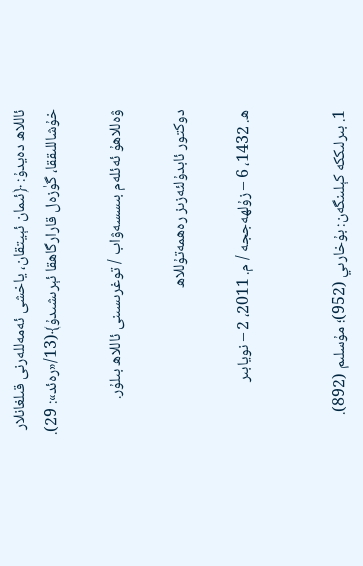ئاللاھ دەيدۇ: ﴿ئىمان ئېيتقان، ياخشى ئەمەللەرنى قىلغانلار خۇشاللىققا، گۈزەل قارارگاھقا ئېرىشىدۇ﴾(13/«رەئد»: 29).

ۋەللاھۇ ئەئلەم بىسسەۋاب / توغرىسىنى ئاللاھ بىلۇر.

دوكتور ئابدۇلئەزىز رەھمەتۇللاھ

ھ. 1432، 6 – زۇلھەججە / م. 2011، 2 – نويابىر


1. بىرلىككە كېلىنگەن: بۇخارىي (952)؛ مۇسلىم (892).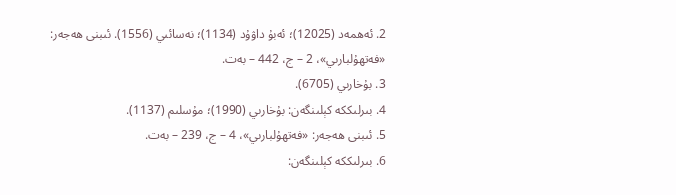2. ئەھمەد (12025)؛ ئەبۇ داۋۇد (1134)؛ نەسائىي (1556). ئىبنى ھەجەر: «فەتھۇلبارىي»، 2 – ج، 442 – بەت.
3. بۇخارىي (6705).
4. بىرلىككە كېلىنگەن: بۇخارىي (1990)؛ مۇسلىم (1137).
5. ئىبنى ھەجەر: «فەتھۇلبارىي»، 4 – ج، 239 – بەت.
6. بىرلىككە كېلىنگەن: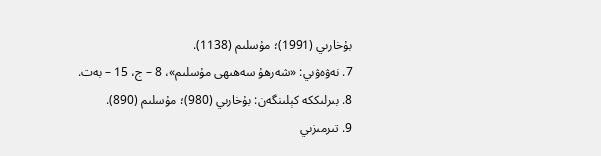بۇخارىي (1991)؛ مۇسلىم (1138).
7. نەۋەۋىي: «شەرھۇ سەھىھى مۇسلىم»، 8 – ج، 15 – بەت.
8. بىرلىككە كېلىنگەن: بۇخارىي (980)؛ مۇسلىم (890).
9. تىرمىزىي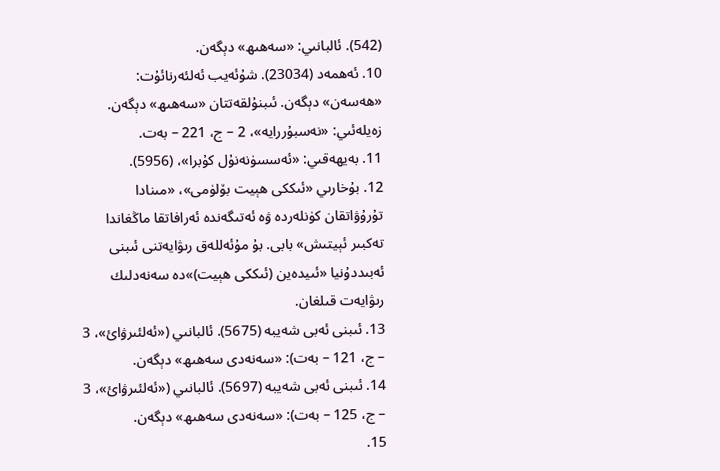(542). ئالبانىي: «سەھىھ» دېگەن.
10. ئەھمەد (23034). شۇئەيب ئەلئەرنائۇت: «ھەسەن» دېگەن. ئىبنۇلقەتتان «سەھىھ» دېگەن. زەيلەئىي: «نەسبۇررايە»، 2 – ج، 221 – بەت.
11. بەيھەقىي: «ئەسسۈنەنۇل كۇبرا»، (5956).
12. بۇخارىي «ئىككى ھېيت بۆلۈمى»، «مىنادا تۇرۇۋاتقان كۈنلەرده ۋه ئەتىگەنده ئەرافاتقا ماڭغاندا تەكبىر ئېيتىش» بابى. بۇ مۇئەللەق رىۋايەتنى ئىبنى ئەبىددۇنيا «ئىيدەين (ئىككى ھېيت)»دە سەنەدلىك رىۋايەت قىلغان.
13. ئىبنى ئەبى شەيبە (5675). ئالبانىي («ئەلئىرۋائ»، 3 – ج، 121 – بەت): «سەنەدى سەھىھ» دېگەن.
14. ئىبنى ئەبى شەيبە (5697). ئالبانىي («ئەلئىرۋائ»، 3 – ج، 125 – بەت): «سەنەدى سەھىھ» دېگەن.
15.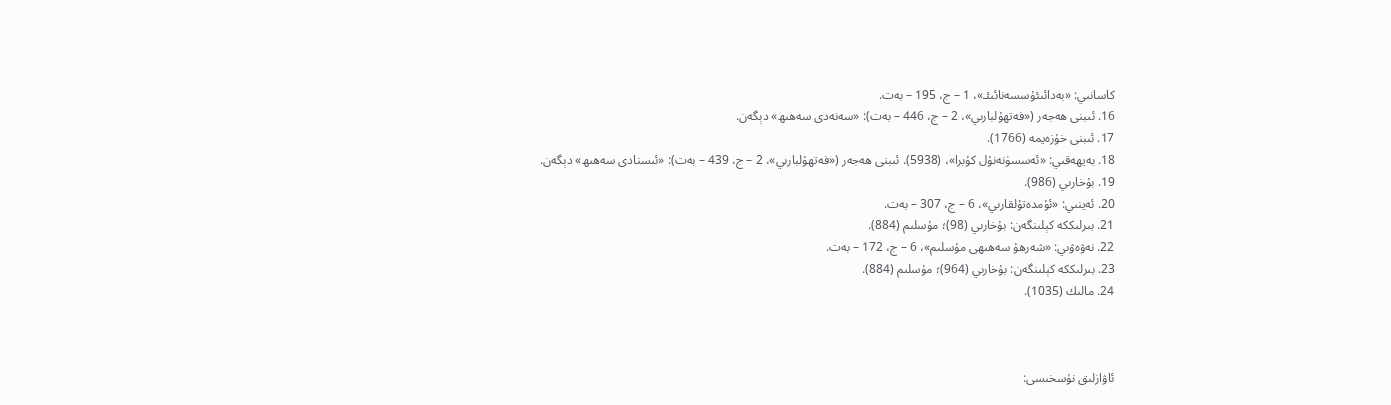كاسانىي: «بەدائىئۇسسەنائىئـ»، 1 – ج، 195 – بەت.
16. ئىبنى ھەجەر («فەتھۇلبارىي»، 2 – ج، 446 – بەت): «سەنەدى سەھىھ» دېگەن.
17. ئىبنى خۇزەيمە (1766).
18. بەيھەقىي: «ئەسسۈنەنۇل كۇبرا»، (5938). ئىبنى ھەجەر («فەتھۇلبارىي»، 2 – ج، 439 – بەت): «ئىسنادى سەھىھ» دېگەن.
19. بۇخارىي (986).
20. ئەينىي: «ئۇمدەتۇلقارىي»، 6 – ج، 307 – بەت.
21. بىرلىككە كېلىنگەن: بۇخارىي (98)؛ مۇسلىم (884).
22. نەۋەۋىي: «شەرھۇ سەھىھى مۇسلىم»، 6 – ج، 172 – بەت.
23. بىرلىككە كېلىنگەن: بۇخارىي (964)؛ مۇسلىم (884).
24. مالىك (1035).



ئاۋازلىق نۇسخىسى: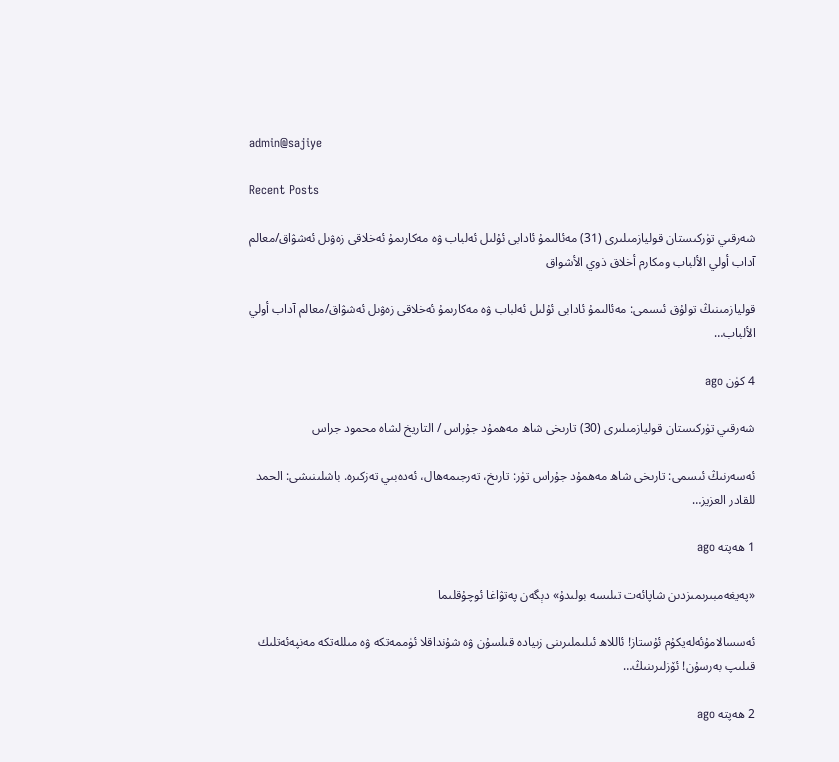admin@sajiye

Recent Posts

شەرقىي تۈركىستان قوليازمىلىرى (31) مەئالىمۇ ئادابى ئۇلىل ئەلباب ۋە مەكارىمۇ ئەخلاقى زەۋىل ئەشۋاق/معالم آداب أولي الألباب ومكارم أخلاق ذوي الأشواق

قوليازمىنىڭ تولۇق ئىسمى: مەئالىمۇ ئادابى ئۇلىل ئەلباب ۋە مەكارىمۇ ئەخلاقى زەۋىل ئەشۋاق/معالم آداب أولي الألباب…

4 كۈن ago

شەرقىي تۈركىستان قوليازمىلىرى (30) تارىخى شاھ مەھمۇد جۇراس / التاريخ لشاه محمود جراس

ئەسەرنىڭ ئىسمى: تارىخى شاھ مەھمۇد جۇراس تۈر: تارىخ، تەرجىمەھال، ئەدەبىي تەزكىرە. باشلىنىشى: الحمد للقادر العزيز…

1 ھەپتە ago

«پەيغەمبىرىمىزدىن شاپائەت تىلىسە بولىدۇ» دېگەن پەتۋاغا ئوچۇقلىما

ئەسسالامۇئەلەيكۇم ئۇستاز! ئاللاھ ئىلىملىرىنى زىيادە قىلسۇن ۋە شۇنداقلا ئۈممەتكە ۋە مىللەتكە مەنپەئەتلىك قىلىپ بەرسۇن! ئۆزلىرىنىڭ…

2 ھەپتە ago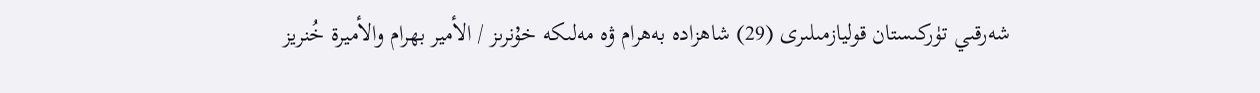شەرقىي تۈركىستان قوليازمىلىرى (29) شاھزادە بەھرام ۋە مەلىكە خۇنرىز / الأمير بهرام والأميرة خُنريز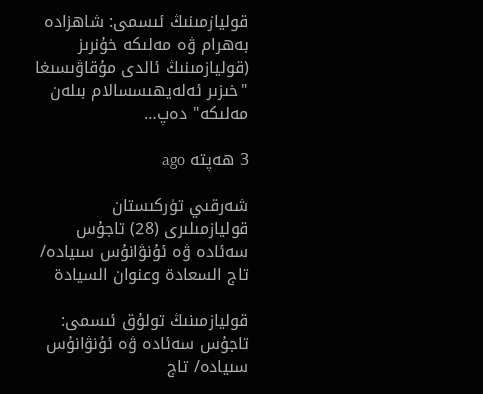قوليازمىنىڭ ئىسمى: شاھزادە بەھرام ۋە مەلىكە خۇنرىز (قوليازمىنىڭ ئالدى مۇقاۋىسىغا "خىزىر ئەلەيھىسسالام بىلەن مەلىكە" دەپ…

3 ھەپتە ago

شەرقىي تۈركىستان قوليازمىلىرى (28) تاجۇس سەئادە ۋە ئۇنۋانۇس سىيادە/ تاج السعادة وعنوان السيادة

قوليازمىنىڭ تولۇق ئىسمى: تاجۇس سەئادە ۋە ئۇنۋانۇس سىيادە/ تاج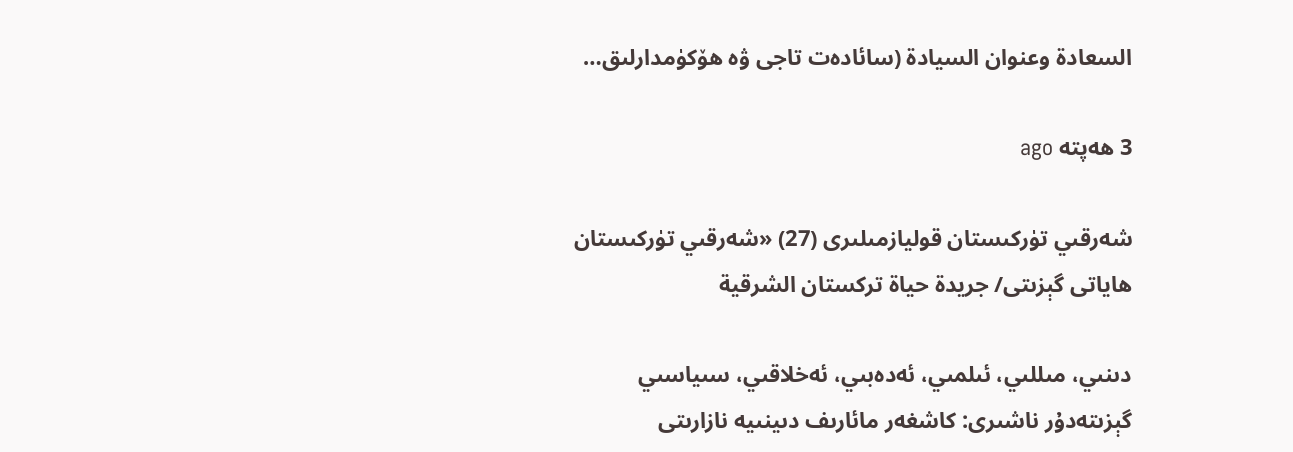السعادة وعنوان السيادة (سائادەت تاجى ۋە ھۆكۈمدارلىق…

3 ھەپتە ago

شەرقىي تۈركىستان قوليازمىلىرى (27) «شەرقىي تۈركىستان ھاياتى گېزىتى/ جريدة حياة تركستان الشرقية

دىنىي، مىللىي، ئىلمىي، ئەدەبىي، ئەخلاقىي، سىياسىي گېزىتەدۇر ناشىرى: كاشغەر مائارىف دىينىيە نازارىتى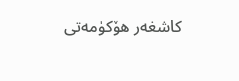كاشغەر ھۆكۈمەتى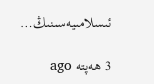ئىسلامىيەسىنىڭ…

3 ھەپتە ago